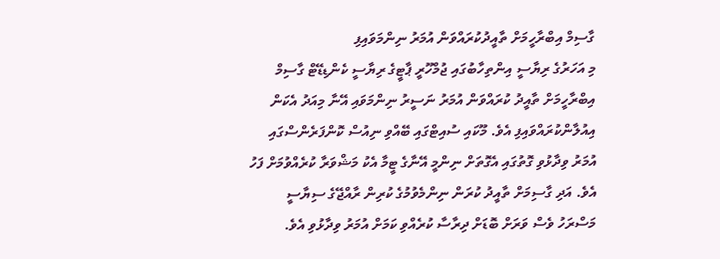ގާސިމް އިބްރާހީމަށް ތާއީދުކުރައްވަން އުމަރު ނިންމަވައިފި
މި އަހަރުގެ ރިޔާސީ އިންތިހާބުގައި ޖުމްހޫރީ ޕާޓީގެ ރިޔާސީ ކެންޑިޑޭޓް ގާސިމް އިބްރާހީމަށް ތާއީދު ކުރައްވަން އުމަރު ނަސީރު ނިންމަވައި އޭނާ މިއަދު އެކަން އިއުލާންކުރައްވައިފި އެވެ. މޫކައި ސުއިޓްގައި ބޭއްވި ނިއުސް ކޮންފަރެންސްގައި އުމަރު ވިދާޅުވި ގޮތުގައި އެގޮތަށް ނިންމީ އޭނާގެ ޓީމާ އެކު މަޝްވަރާ ކުރެއްވުމަށް ފަހު އެވެ. އަދި ގާސިމަށް ތާއީދު ކުރަން ނިންމެވުމުގެ ކުރިން ރާއްޖޭގެ ސިޔާސީ މަސްރަހު ވެސް ވަރަށް ބޮޑަށް ދިރާސާ ކުރެއްވި ކަމަށް އުމަރު ވިދާޅުވި އެވެ.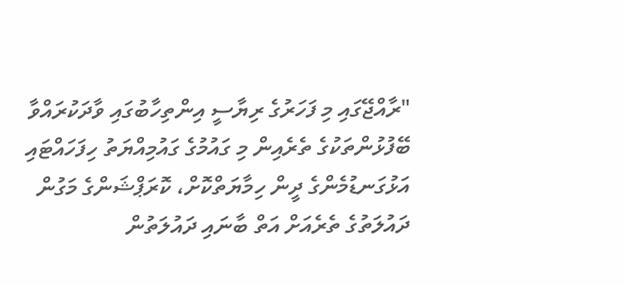"ރާއްޖޭގައި މި ފަހަރުގެ ރިޔާސީ އިންތިހާބުގައި ވާދަކުރައްވާ ބޭފުޅުންތަކުގެ ތެރެއިން މި ގައުމުގެ ގައުމިއްޔަތު ހިފަހައްޓައި އަޅުގަނޑުމެންގެ ދީން ހިމާޔަތްކޮށް، ކޮރަޕްޝަންގެ މަގުން ދައުލަތުގެ ތެރެއަށް އަތް ބާނައި ދައުލަތުން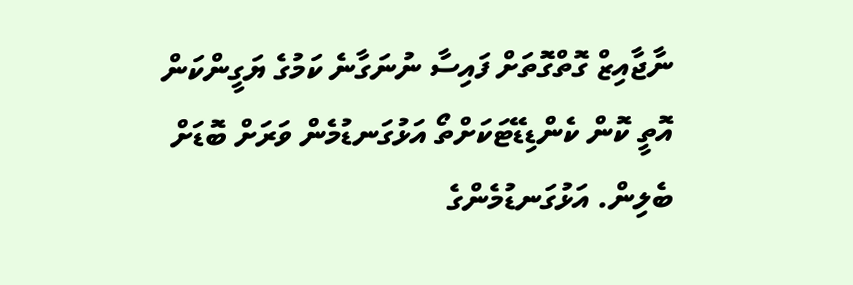ނާޖާއިޒް ގޮތްގޮތަށް ފައިސާ ނުނަގާނެ ކަމުގެ ޔަގީންކަން އޮތީ ކޮން ކެންޑިޑޭޓަކަށްތޯ އަޅުގަނޑުމެން ވަރަށް ބޮޑަށް ބެލިން. އަޅުގަނޑުމެންގެ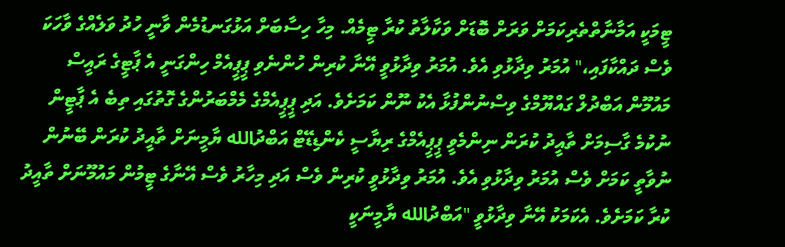ޓީމަކީ އަމާނާތްތެރިކަމަށް ވަރަށް ބޮޑަށް ވަކާލާތު ކުރާ ޓީމެއް. މިހާ ހިސާބަށް އަޅުގަނޑުމެން ވާނީ ހުދު ވަލެއްގެ ވާހަކަ ވެސް ދައްކާފައި،" އުމަރު ވިދާޅުވި އެވެ. އުމަރު ވިދާޅުވީ އޭނާ ކުރިން ހުންނެވި ޕީޕީއެމް ހިންގަނީ އެ ޕާޓީގެ ރައީސް މައުމޫން އަބްދުލް ގައްޔޫމްގެ ވިސްނުންފުޅާ އެކު ނޫން ކަމަށެވެ. އަދި ޕީޕީއެމްގެ މެމްބަރުންގެ ގޮތުގައި ތިބެ އެ ޕާޓީން ނުކުމެ ގާސިމަށް ތާއީދު ކުރަން ނިންމެވީ ޕީޕީއެމްގެ ރިޔާސީ ކެންޑިޑޭޓް އަބްދުالله ޔާމީނަށް ތާއީދު ކުރަން ބޭނުން ނުވާތީ ކަމަށް ވެސް އުމަރު ވިދާޅުވި އެވެ. އުމަރު ވިދާޅުވީ ކުރިން ވެސް އަދި މިހާރު ވެސް އޭނާގެ ޓީމުން މައުމޫނަށް ތާއީދު ކުރާ ކަމަށެވެ. އެކަމަކު އޭނާ ވިދާޅުވީ "އަބްދުالله ޔާމީނަކީ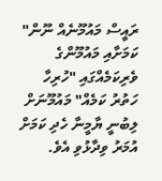ރައީސް މައުމޫނެއް ނޫން" ކަމަށާއި މައުމޫންގެ ވެރިކަމެއްގައި "ހުރިހާ ހަތުރު ކަމެއް" މައުމޫނަށް ލިބުނީ ޔާމީނާ ހެދި ކަމަށް އުމަރު ވިދާޅުވި އެވެ.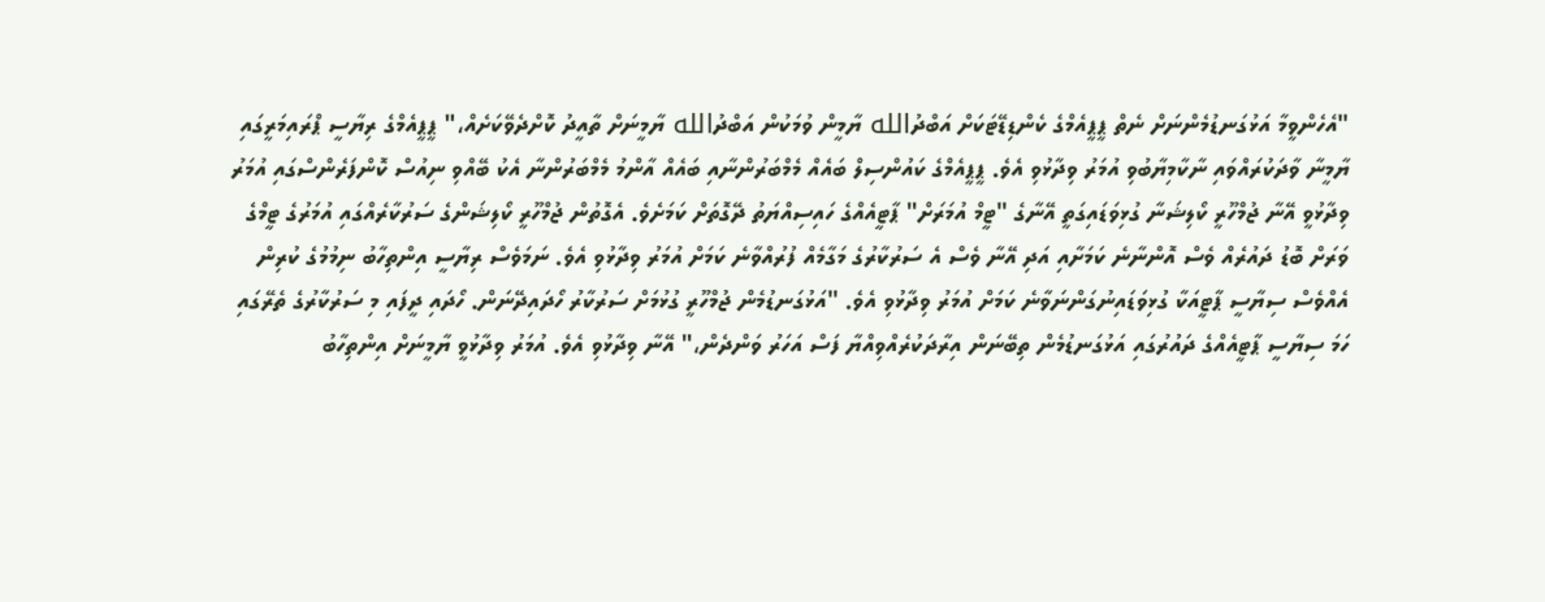"އެހެންވީމާ އަޅުގަނޑުމެންނަށް ނެތް ޕީޕީއެމްގެ ކެންޑިޑޭޓަކަށް އަބްދުالله ޔާމީން ވުމަކުން އަބްދުالله ޔާމީނަށް ތާއީދު ކޮށްދެވޭކަށެއް،" ޕީޕީއެމްގެ ރިޔާސީ ޕްރައިމަރީގައި ޔާމީނާ ވާދަކުރައްވައި ނާކާމިޔާބުވި އުމަރު ވިދާޅުވި އެވެ. ޕީޕީއެމްގެ ކައުންސިލް ބައެއް މެމްބަރުންނާއި ބައެއް އާންމު މެމްބަރުންނާ އެކު ބޭއްވި ނިއުސް ކޮންފަރެންސްގައި އުމަރު ވިދާޅުވީ އޭނާ ޖުމްހޫރީ ކޯލިޝަނާ ގުޅިވަޑައިގަތީ އޭނާގެ "ޓީމް އުމަރަށް" ޕާޓީއެއްގެ ހައިސިއްޔަތު ދޭގޮތަށް ކަމަށެވެ. އެގޮތުން ޖުމްހޫރީ ކޯލިޝަންގެ ސަރުކާރެއްގައި އުމަރުގެ ޓީމްގެ ވަރަށް ބޮޑު ދައުރެއް ވެސް އޮންނާނެ ކަމަށާއި އަދި އޭނާ ވެސް އެ ސަރުކާރުގެ މަގާމެއް ފުރުއްވާނެ ކަމަށް އުމަރު ވިދާޅުވި އެވެ. ނަމަވެސް ރިޔާސީ އިންތިހާބު ނިމުމުގެ ކުރިން އެއްވެސް ސިޔާސީ ޕާޓީއަކާ ގުޅިވަޑައިނުގަންނަވާނެ ކަމަށް އުމަރު ވިދާޅުވި އެވެ. "އަޅުގަނޑުމެން ޖުމްހޫރީ ގުޅުމަށް ސަރުކާރު ހޯދައިދޭނަން. ހޯދައި ދީފައި މި ސަރުކާރުގެ ތެރޭގައި ހަމަ ސިޔާސީ ޕާޓީއެއްގެ ދައުރުގައި އަޅުގަނޑުމެން ތިބޭނަން އިރާދަކުރެއްވިއްޔާ ފަސް އަހަރު ވަންދެން،" އޭނާ ވިދާޅުވި އެވެ. އުމަރު ވިދާޅުވީ ޔާމީނަށް އިންތިހާބު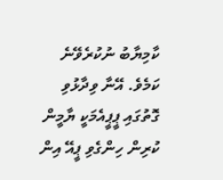ކާމިޔާބު ނުކުރެވޭނެ ކަމެވެ. އޭނާ ވިދާޅުވި ގޮތުގައި ޕީޕީއެމަކީ ޔާމީން ކުރިން ހިންގެވި ޕީއޭ އިން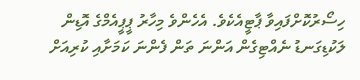ހިސޯރުކޮށްފައިވާ ޕާޓީއެކެވެ. އެހެންވެ މިހާރު ޕީޕީއެމްގެ އޮޑިން ލަކުޑިގަނޑު ނެއްޓިގެން އަންނަ ތަން ފެންނަ ކަމަށާއި ކުރިއަށް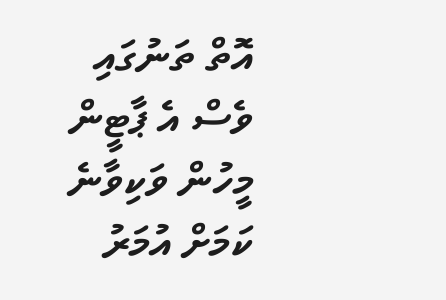އޮތް ތަނުގައި ވެސް އެ ޕާޓީން މީހުން ވަކިވާނެ ކަމަށް އުމަރު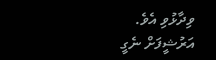ވިދާޅުވި އެވެ.
އަރުޝީފަށް ނެގީ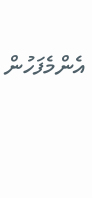އެންމެފަހުން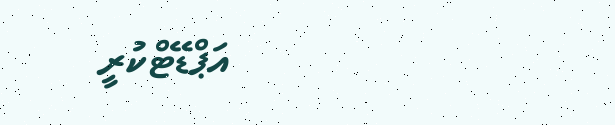އަޕްޑޭޓްކުރީ